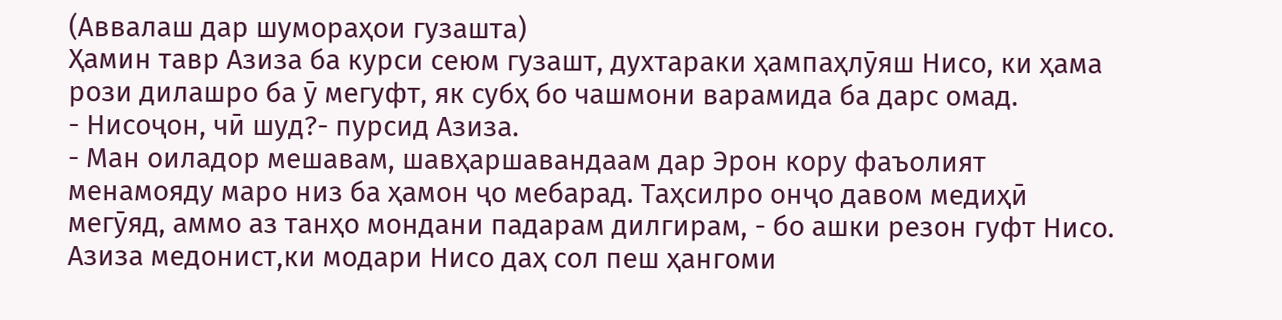(Аввалаш дар шумораҳои гузашта)
Ҳамин тавр Азиза ба курси сеюм гузашт, духтараки ҳампаҳлӯяш Нисо, ки ҳама рози дилашро ба ӯ мегуфт, як субҳ бо чашмони варамида ба дарс омад.
- Нисоҷон, чӣ шуд?- пурсид Азиза.
- Ман оиладор мешавам, шавҳаршавандаам дар Эрон кору фаъолият менамояду маро низ ба ҳамон ҷо мебарад. Таҳсилро онҷо давом медиҳӣ мегӯяд, аммо аз танҳо мондани падарам дилгирам, - бо ашки резон гуфт Нисо. Азиза медонист,ки модари Нисо даҳ сол пеш ҳангоми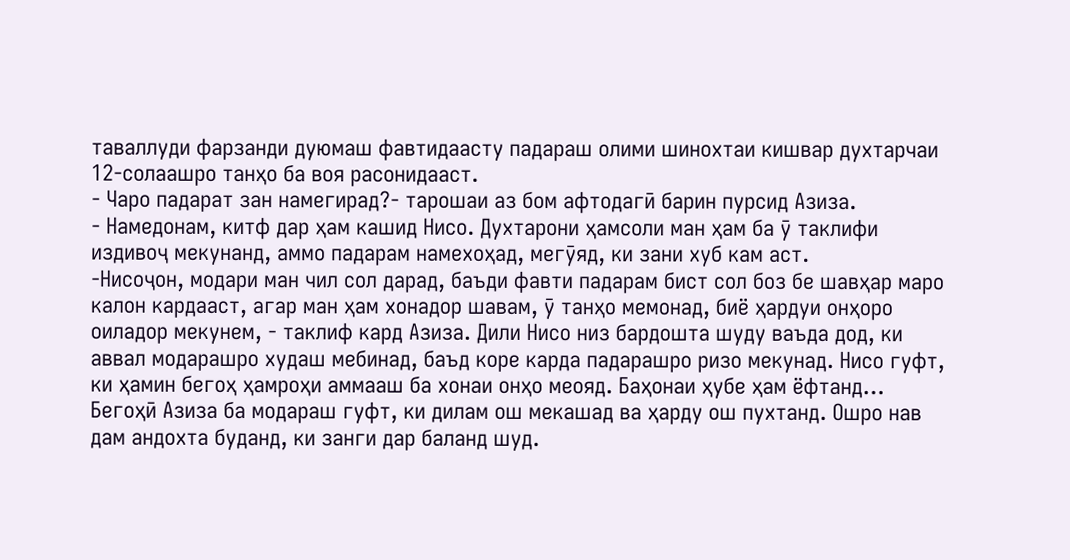таваллуди фарзанди дуюмаш фавтидаасту падараш олими шинохтаи кишвар духтарчаи 12-солаашро танҳо ба воя расонидааст.
- Чаро падарат зан намегирад?- тарошаи аз бом афтодагӣ барин пурсид Азиза.
- Намедонам, китф дар ҳам кашид Нисо. Духтарони ҳамсоли ман ҳам ба ӯ таклифи издивоҷ мекунанд, аммо падарам намехоҳад, мегӯяд, ки зани хуб кам аст.
-Нисоҷон, модари ман чил сол дарад, баъди фавти падарам бист сол боз бе шавҳар маро калон кардааст, агар ман ҳам хонадор шавам, ӯ танҳо мемонад, биё ҳардуи онҳоро оиладор мекунем, - таклиф кард Азиза. Дили Нисо низ бардошта шуду ваъда дод, ки аввал модарашро худаш мебинад, баъд коре карда падарашро ризо мекунад. Нисо гуфт, ки ҳамин бегоҳ ҳамроҳи аммааш ба хонаи онҳо меояд. Баҳонаи ҳубе ҳам ёфтанд…
Бегоҳӣ Азиза ба модараш гуфт, ки дилам ош мекашад ва ҳарду ош пухтанд. Ошро нав дам андохта буданд, ки занги дар баланд шуд.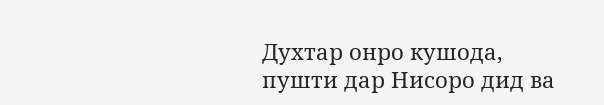Духтар онро кушода, пушти дар Нисоро дид ва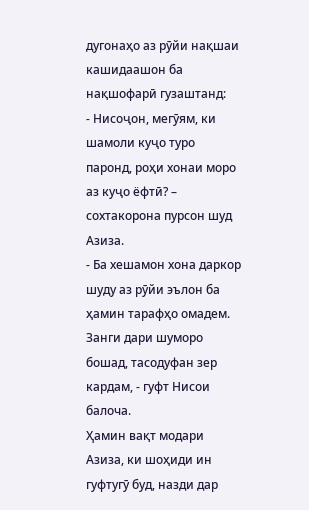дугонаҳо аз рӯйи нақшаи кашидаашон ба нақшофарӣ гузаштанд:
- Нисоҷон, мегӯям, ки шамоли куҷо туро паронд, роҳи хонаи моро аз куҷо ёфтӣ? – сохтакорона пурсон шуд Азиза.
- Ба хешамон хона даркор шуду аз рӯйи эълон ба ҳамин тарафҳо омадем. Занги дари шуморо бошад, тасодуфан зер кардам, - гуфт Нисои балоча.
Ҳамин вақт модари Азиза, ки шоҳиди ин гуфтугӯ буд, назди дар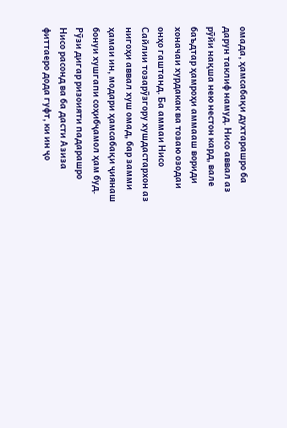омада, ҳамсабақи духтарашро ба дарун таклиф намуд. Нисо аввал аз рӯйи нақша нею нестон кард, вале баъдтар ҳамроҳи аммааш вориди хоначаи хурдакак ва тозаю озодаи онҳо гаштанд. Ба аммаи Нисо Сайлии тозарӯзгору хушдастархон аз нигоҳи аввал хуш омад, бар замми ҳамаи ин, модари ҳамсабақи ҷиянаш бонуи хушгапи соҳибҷамол ҳам буд. Рӯзи дигар ризоияти падарашро Нисо расонд ва ба дасти Азиза фиттаеро дода гуфт, ки ин ҷо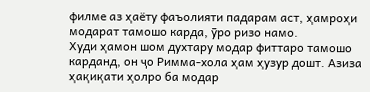филме аз ҳаёту фаъолияти падарам аст, ҳамроҳи модарат тамошо карда, ӯро ризо намо.
Худи ҳамон шом духтару модар фиттаро тамошо карданд, он ҷо Римма-хола ҳам ҳузур дошт. Азиза ҳақиқати ҳолро ба модар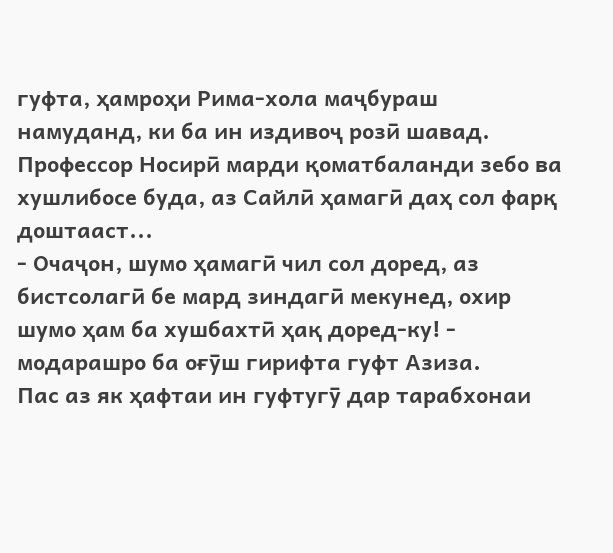гуфта, ҳамроҳи Рима-хола маҷбураш намуданд, ки ба ин издивоҷ розӣ шавад. Профессор Носирӣ марди қоматбаланди зебо ва хушлибосе буда, аз Сайлӣ ҳамагӣ даҳ сол фарқ доштааст...
- Очаҷон, шумо ҳамагӣ чил сол доред, аз бистсолагӣ бе мард зиндагӣ мекунед, охир шумо ҳам ба хушбахтӣ ҳақ доред-ку! - модарашро ба оғӯш гирифта гуфт Азиза.
Пас аз як ҳафтаи ин гуфтугӯ дар тарабхонаи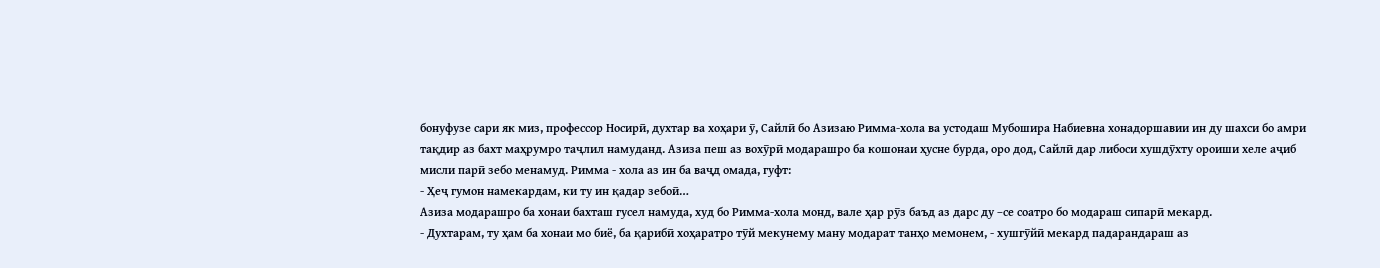бонуфузе сари як миз, профессор Носирӣ, духтар ва хоҳари ӯ, Сайлӣ бо Азизаю Римма-хола ва устодаш Мубошира Набиевна хонадоршавии ин ду шахси бо амри тақдир аз бахт маҳрумро таҷлил намуданд. Азиза пеш аз вохӯрӣ модарашро ба кошонаи ҳусне бурда, оро дод, Сайлӣ дар либоси хушдӯхту ороиши хеле аҷиб мисли парӣ зебо менамуд. Римма - хола аз ин ба ваҷд омада, гуфт:
- Ҳеҷ гумон намекардам, ки ту ин қадар зебоӣ…
Азиза модарашро ба хонаи бахташ гусел намуда, худ бо Римма-хола монд, вале ҳар рӯз баъд аз дарс ду –се соатро бо модараш сипарӣ мекард.
- Духтарам, ту ҳам ба хонаи мо биё, ба қарибӣ хоҳаратро тӯй мекунему ману модарат танҳо мемонем, - хушгӯйӣ мекард падарандараш аз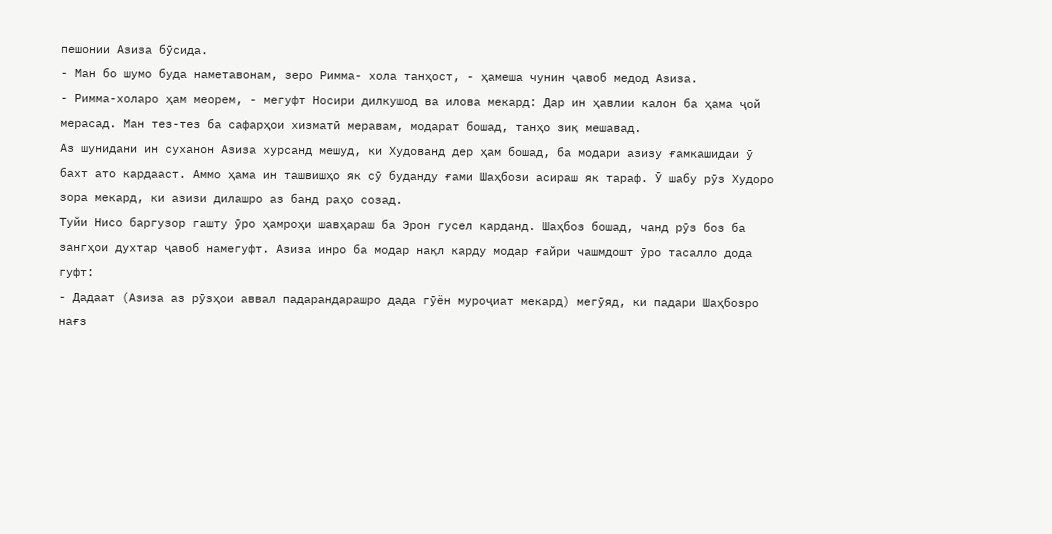пешонии Азиза бӯсида.
- Ман бо шумо буда наметавонам, зеро Римма- хола танҳост, - ҳамеша чунин ҷавоб медод Азиза.
- Римма-холаро ҳам меорем, - мегуфт Носири дилкушод ва илова мекард: Дар ин ҳавлии калон ба ҳама ҷой мерасад. Ман тез-тез ба сафарҳои хизматӣ меравам, модарат бошад, танҳо зиқ мешавад.
Аз шунидани ин суханон Азиза хурсанд мешуд, ки Худованд дер ҳам бошад, ба модари азизу ғамкашидаи ӯ бахт ато кардааст. Аммо ҳама ин ташвишҳо як сӯ буданду ғами Шаҳбози асираш як тараф. Ӯ шабу рӯз Худоро зора мекард, ки азизи дилашро аз банд раҳо созад.
Туйи Нисо баргузор гашту ӯро ҳамроҳи шавҳараш ба Эрон гусел карданд. Шаҳбоз бошад, чанд рӯз боз ба зангҳои духтар ҷавоб намегуфт. Азиза инро ба модар нақл карду модар ғайри чашмдошт ӯро тасалло дода гуфт:
- Дадаат (Азиза аз рӯзҳои аввал падарандарашро дада гӯён муроҷиат мекард) мегӯяд, ки падари Шаҳбозро нағз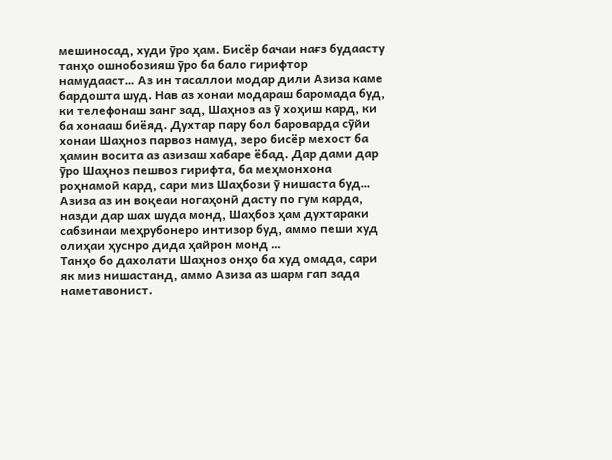мешиносад, худи ӯро ҳам. Бисёр бачаи нағз будаасту танҳо ошнобозияш ӯро ба бало гирифтор намудааст… Аз ин тасаллои модар дили Азиза каме бардошта шуд. Нав аз хонаи модараш баромада буд, ки телефонаш занг зад, Шаҳноз аз ӯ хоҳиш кард, ки ба хонааш биёяд. Духтар пару бол бароварда сӯйи хонаи Шаҳноз парвоз намуд, зеро бисёр мехост ба ҳамин восита аз азизаш хабаре ёбад. Дар дами дар ӯро Шаҳноз пешвоз гирифта, ба меҳмонхона роҳнамоӣ кард, сари миз Шаҳбози ӯ нишаста буд…
Азиза аз ин воқеаи ногаҳонӣ дасту по гум карда, назди дар шах шуда монд, Шаҳбоз ҳам духтараки сабзинаи меҳрубонеро интизор буд, аммо пеши худ олиҳаи ҳуснро дида ҳайрон монд …
Танҳо бо дахолати Шаҳноз онҳо ба худ омада, сари як миз нишастанд, аммо Азиза аз шарм гап зада наметавонист.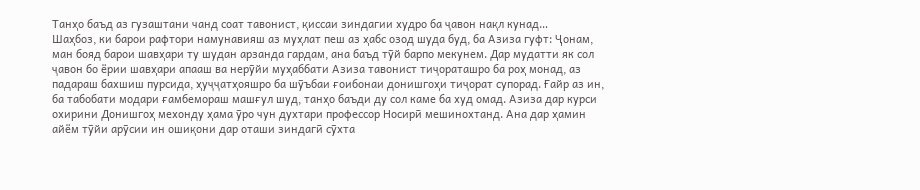Танҳо баъд аз гузаштани чанд соат тавонист, қиссаи зиндагии худро ба ҷавон нақл кунад…
Шаҳбоз, ки барои рафтори намунавияш аз муҳлат пеш аз ҳабс озод шуда буд, ба Азиза гуфт: Ҷонам, ман бояд барои шавҳари ту шудан арзанда гардам, ана баъд тӯй барпо мекунем. Дар мудатти як сол ҷавон бо ёрии шавҳари апааш ва нерӯйи муҳаббати Азиза тавонист тиҷораташро ба роҳ монад, аз падараш бахшиш пурсида, ҳуҷҷатҳояшро ба шӯъбаи ғоибонаи донишгоҳи тиҷорат супорад. Ғайр аз ин, ба табобати модари ғамбемораш машғул шуд, танҳо баъди ду сол каме ба худ омад. Азиза дар курси охирини Донишгоҳ мехонду ҳама ӯро чун духтари профессор Носирӣ мешинохтанд. Ана дар ҳамин айём тӯйи арӯсии ин ошиқони дар оташи зиндагӣ сӯхта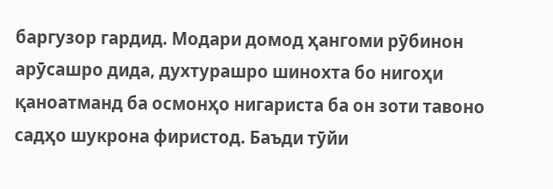баргузор гардид. Модари домод ҳангоми рӯбинон арӯсашро дида, духтурашро шинохта бо нигоҳи қаноатманд ба осмонҳо нигариста ба он зоти тавоно садҳо шукрона фиристод. Баъди тӯйи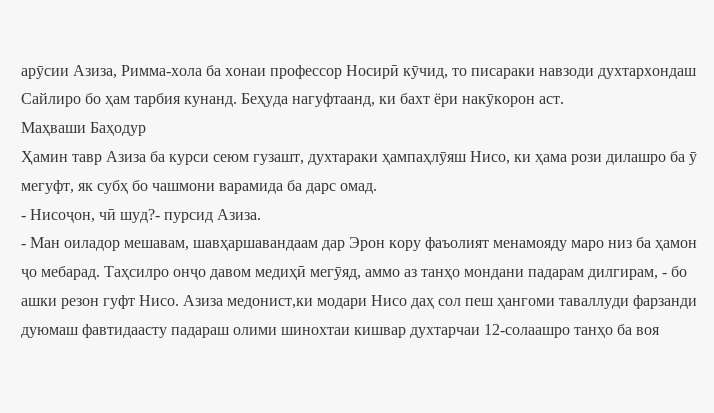арӯсии Азиза, Римма-хола ба хонаи профессор Носирӣ кӯчид, то писараки навзоди духтархондаш Сайлиро бо ҳам тарбия кунанд. Беҳуда нагуфтаанд, ки бахт ёри накӯкорон аст.
Маҳваши Баҳодур
Ҳамин тавр Азиза ба курси сеюм гузашт, духтараки ҳампаҳлӯяш Нисо, ки ҳама рози дилашро ба ӯ мегуфт, як субҳ бо чашмони варамида ба дарс омад.
- Нисоҷон, чӣ шуд?- пурсид Азиза.
- Ман оиладор мешавам, шавҳаршавандаам дар Эрон кору фаъолият менамояду маро низ ба ҳамон ҷо мебарад. Таҳсилро онҷо давом медиҳӣ мегӯяд, аммо аз танҳо мондани падарам дилгирам, - бо ашки резон гуфт Нисо. Азиза медонист,ки модари Нисо даҳ сол пеш ҳангоми таваллуди фарзанди дуюмаш фавтидаасту падараш олими шинохтаи кишвар духтарчаи 12-солаашро танҳо ба воя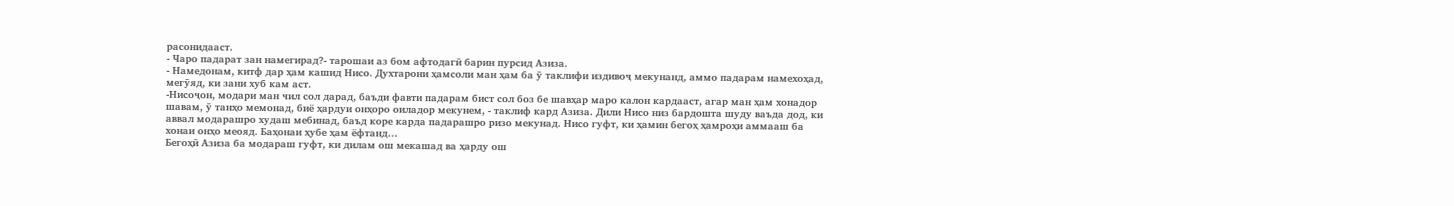расонидааст.
- Чаро падарат зан намегирад?- тарошаи аз бом афтодагӣ барин пурсид Азиза.
- Намедонам, китф дар ҳам кашид Нисо. Духтарони ҳамсоли ман ҳам ба ӯ таклифи издивоҷ мекунанд, аммо падарам намехоҳад, мегӯяд, ки зани хуб кам аст.
-Нисоҷон, модари ман чил сол дарад, баъди фавти падарам бист сол боз бе шавҳар маро калон кардааст, агар ман ҳам хонадор шавам, ӯ танҳо мемонад, биё ҳардуи онҳоро оиладор мекунем, - таклиф кард Азиза. Дили Нисо низ бардошта шуду ваъда дод, ки аввал модарашро худаш мебинад, баъд коре карда падарашро ризо мекунад. Нисо гуфт, ки ҳамин бегоҳ ҳамроҳи аммааш ба хонаи онҳо меояд. Баҳонаи ҳубе ҳам ёфтанд…
Бегоҳӣ Азиза ба модараш гуфт, ки дилам ош мекашад ва ҳарду ош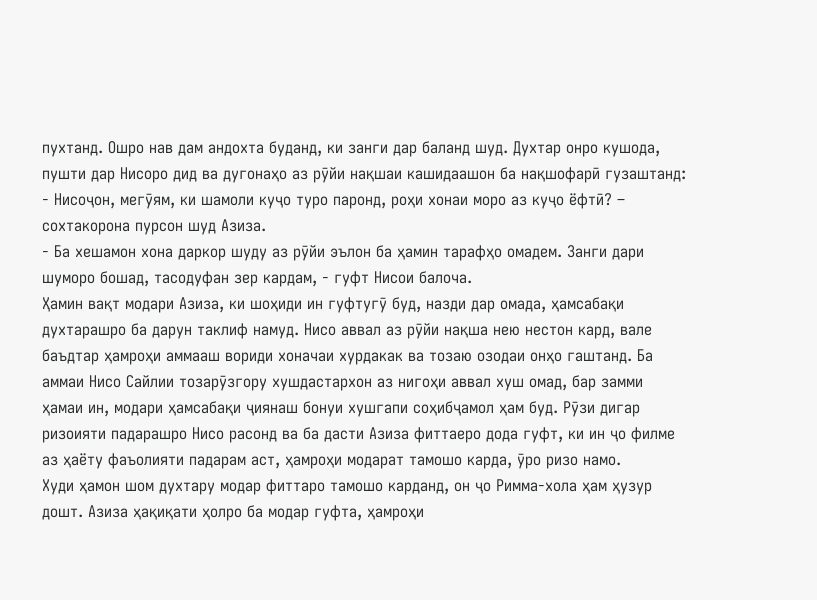пухтанд. Ошро нав дам андохта буданд, ки занги дар баланд шуд. Духтар онро кушода, пушти дар Нисоро дид ва дугонаҳо аз рӯйи нақшаи кашидаашон ба нақшофарӣ гузаштанд:
- Нисоҷон, мегӯям, ки шамоли куҷо туро паронд, роҳи хонаи моро аз куҷо ёфтӣ? – сохтакорона пурсон шуд Азиза.
- Ба хешамон хона даркор шуду аз рӯйи эълон ба ҳамин тарафҳо омадем. Занги дари шуморо бошад, тасодуфан зер кардам, - гуфт Нисои балоча.
Ҳамин вақт модари Азиза, ки шоҳиди ин гуфтугӯ буд, назди дар омада, ҳамсабақи духтарашро ба дарун таклиф намуд. Нисо аввал аз рӯйи нақша нею нестон кард, вале баъдтар ҳамроҳи аммааш вориди хоначаи хурдакак ва тозаю озодаи онҳо гаштанд. Ба аммаи Нисо Сайлии тозарӯзгору хушдастархон аз нигоҳи аввал хуш омад, бар замми ҳамаи ин, модари ҳамсабақи ҷиянаш бонуи хушгапи соҳибҷамол ҳам буд. Рӯзи дигар ризоияти падарашро Нисо расонд ва ба дасти Азиза фиттаеро дода гуфт, ки ин ҷо филме аз ҳаёту фаъолияти падарам аст, ҳамроҳи модарат тамошо карда, ӯро ризо намо.
Худи ҳамон шом духтару модар фиттаро тамошо карданд, он ҷо Римма-хола ҳам ҳузур дошт. Азиза ҳақиқати ҳолро ба модар гуфта, ҳамроҳи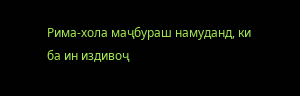Рима-хола маҷбураш намуданд, ки ба ин издивоҷ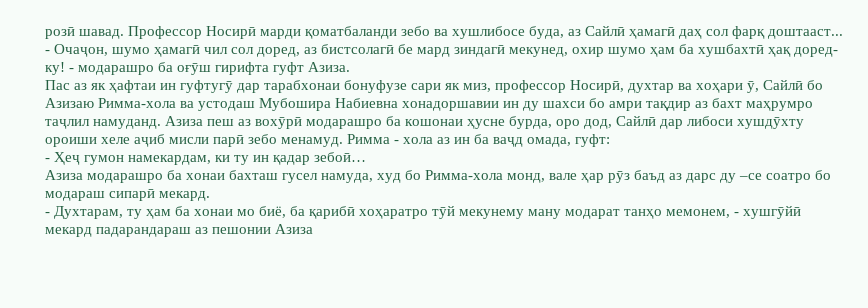розӣ шавад. Профессор Носирӣ марди қоматбаланди зебо ва хушлибосе буда, аз Сайлӣ ҳамагӣ даҳ сол фарқ доштааст...
- Очаҷон, шумо ҳамагӣ чил сол доред, аз бистсолагӣ бе мард зиндагӣ мекунед, охир шумо ҳам ба хушбахтӣ ҳақ доред-ку! - модарашро ба оғӯш гирифта гуфт Азиза.
Пас аз як ҳафтаи ин гуфтугӯ дар тарабхонаи бонуфузе сари як миз, профессор Носирӣ, духтар ва хоҳари ӯ, Сайлӣ бо Азизаю Римма-хола ва устодаш Мубошира Набиевна хонадоршавии ин ду шахси бо амри тақдир аз бахт маҳрумро таҷлил намуданд. Азиза пеш аз вохӯрӣ модарашро ба кошонаи ҳусне бурда, оро дод, Сайлӣ дар либоси хушдӯхту ороиши хеле аҷиб мисли парӣ зебо менамуд. Римма - хола аз ин ба ваҷд омада, гуфт:
- Ҳеҷ гумон намекардам, ки ту ин қадар зебоӣ…
Азиза модарашро ба хонаи бахташ гусел намуда, худ бо Римма-хола монд, вале ҳар рӯз баъд аз дарс ду –се соатро бо модараш сипарӣ мекард.
- Духтарам, ту ҳам ба хонаи мо биё, ба қарибӣ хоҳаратро тӯй мекунему ману модарат танҳо мемонем, - хушгӯйӣ мекард падарандараш аз пешонии Азиза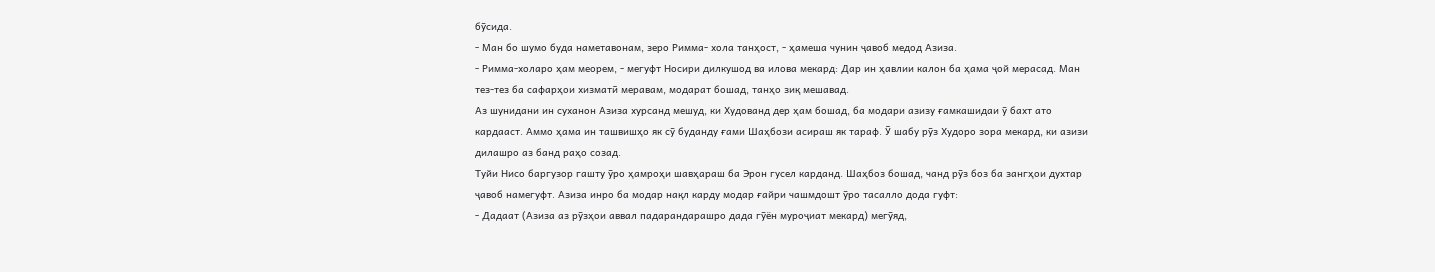бӯсида.
- Ман бо шумо буда наметавонам, зеро Римма- хола танҳост, - ҳамеша чунин ҷавоб медод Азиза.
- Римма-холаро ҳам меорем, - мегуфт Носири дилкушод ва илова мекард: Дар ин ҳавлии калон ба ҳама ҷой мерасад. Ман тез-тез ба сафарҳои хизматӣ меравам, модарат бошад, танҳо зиқ мешавад.
Аз шунидани ин суханон Азиза хурсанд мешуд, ки Худованд дер ҳам бошад, ба модари азизу ғамкашидаи ӯ бахт ато кардааст. Аммо ҳама ин ташвишҳо як сӯ буданду ғами Шаҳбози асираш як тараф. Ӯ шабу рӯз Худоро зора мекард, ки азизи дилашро аз банд раҳо созад.
Туйи Нисо баргузор гашту ӯро ҳамроҳи шавҳараш ба Эрон гусел карданд. Шаҳбоз бошад, чанд рӯз боз ба зангҳои духтар ҷавоб намегуфт. Азиза инро ба модар нақл карду модар ғайри чашмдошт ӯро тасалло дода гуфт:
- Дадаат (Азиза аз рӯзҳои аввал падарандарашро дада гӯён муроҷиат мекард) мегӯяд,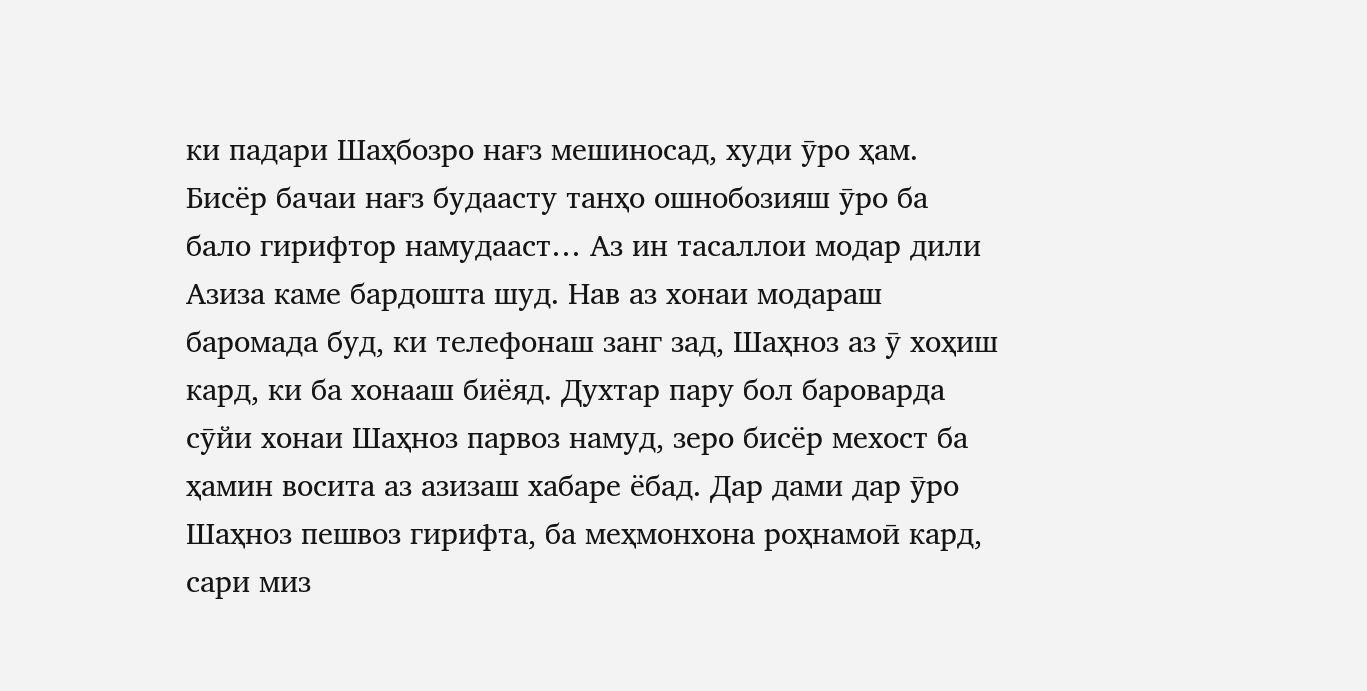ки падари Шаҳбозро нағз мешиносад, худи ӯро ҳам. Бисёр бачаи нағз будаасту танҳо ошнобозияш ӯро ба бало гирифтор намудааст… Аз ин тасаллои модар дили Азиза каме бардошта шуд. Нав аз хонаи модараш баромада буд, ки телефонаш занг зад, Шаҳноз аз ӯ хоҳиш кард, ки ба хонааш биёяд. Духтар пару бол бароварда сӯйи хонаи Шаҳноз парвоз намуд, зеро бисёр мехост ба ҳамин восита аз азизаш хабаре ёбад. Дар дами дар ӯро Шаҳноз пешвоз гирифта, ба меҳмонхона роҳнамоӣ кард, сари миз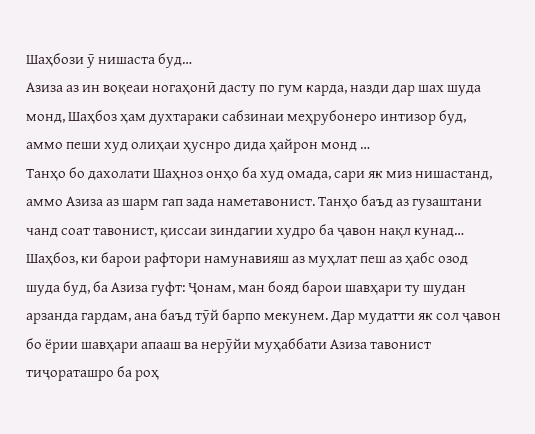Шаҳбози ӯ нишаста буд…
Азиза аз ин воқеаи ногаҳонӣ дасту по гум карда, назди дар шах шуда монд, Шаҳбоз ҳам духтараки сабзинаи меҳрубонеро интизор буд, аммо пеши худ олиҳаи ҳуснро дида ҳайрон монд …
Танҳо бо дахолати Шаҳноз онҳо ба худ омада, сари як миз нишастанд, аммо Азиза аз шарм гап зада наметавонист. Танҳо баъд аз гузаштани чанд соат тавонист, қиссаи зиндагии худро ба ҷавон нақл кунад…
Шаҳбоз, ки барои рафтори намунавияш аз муҳлат пеш аз ҳабс озод шуда буд, ба Азиза гуфт: Ҷонам, ман бояд барои шавҳари ту шудан арзанда гардам, ана баъд тӯй барпо мекунем. Дар мудатти як сол ҷавон бо ёрии шавҳари апааш ва нерӯйи муҳаббати Азиза тавонист тиҷораташро ба роҳ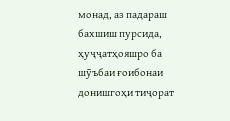монад, аз падараш бахшиш пурсида, ҳуҷҷатҳояшро ба шӯъбаи ғоибонаи донишгоҳи тиҷорат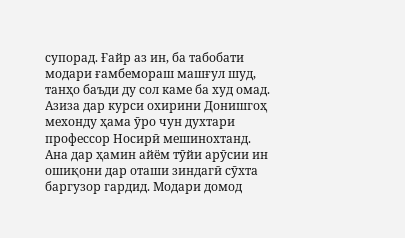супорад. Ғайр аз ин, ба табобати модари ғамбемораш машғул шуд, танҳо баъди ду сол каме ба худ омад. Азиза дар курси охирини Донишгоҳ мехонду ҳама ӯро чун духтари профессор Носирӣ мешинохтанд. Ана дар ҳамин айём тӯйи арӯсии ин ошиқони дар оташи зиндагӣ сӯхта баргузор гардид. Модари домод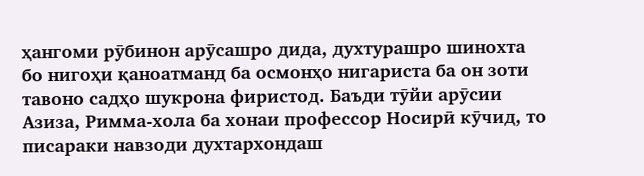ҳангоми рӯбинон арӯсашро дида, духтурашро шинохта бо нигоҳи қаноатманд ба осмонҳо нигариста ба он зоти тавоно садҳо шукрона фиристод. Баъди тӯйи арӯсии Азиза, Римма-хола ба хонаи профессор Носирӣ кӯчид, то писараки навзоди духтархондаш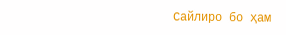Сайлиро бо ҳам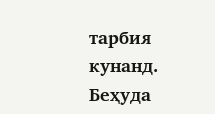тарбия кунанд. Беҳуда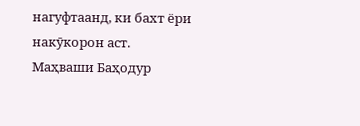нагуфтаанд, ки бахт ёри накӯкорон аст.
Маҳваши Баҳодур